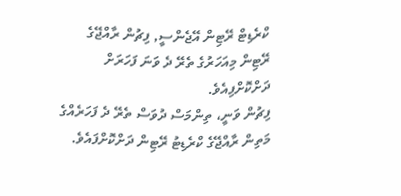ކްރެޑިޓް ރޭޓިން އޭޖެންސީ, ފިޗުން ރާއްޖޭގެ ރޭޓިން މިއަހަރުގެ ތެރޭ ދެ ވަނަ ފަހަރަށް ދަށްކޮށްފިއެވެ.
ފިޗުން ވަނީ، ތިންމަސް ދުވަސް ތެރޭ ދެ ފަހަރެއްގެ މަތިން ރާއްޖޭގެ ކްރެޑިޓު ރޭޓިން ދަށްކޮށްފައެވެ.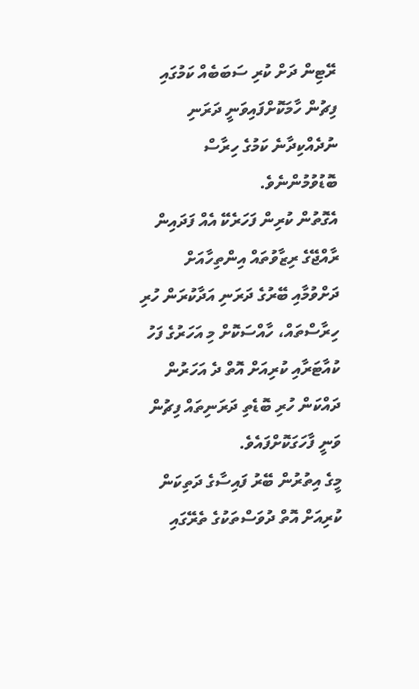ރޭޓިން ދަށް ކުރި ސަބަބެއް ކަމުގައި ފިޗުން ހާމަކޮށްފައިވަނީ ދަރަނި ނުދެއްކިދާނެ ކަމުގެ ހިރާސް ބޮޑުވުމުންނެވެ.
އެގޮތުން ކުރިން ފަހަރެކޭ އެއް ފަދައިން ރާއްޖޭގެ ރިޒާވުތައް އިންތިހާއަށް ދަށްވުމާއި ބޭރުގެ ދަރަނި އަދާކުރަން ހުރި ހިރާސްތައް، ހާއްސަކޮށް މި އަހަރުގެ ފަހު ކުއާޓަރާއި ކުރިއަށް އޮތް ދެ އަހަރުން ދައްކަން ހުރި ބޮޑެތި ދަރަނިތައް ފިޗުން ވަނީ ފާހަގަކޮށްފައެވެ.
މީގެ އިތުރުން ބޭރު ފައިސާގެ ދަތިކަން ކުރިއަށް އޮތް ދުވަސްތަކުގެ ތެރޭގައި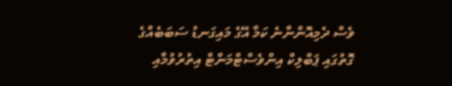ވެސް ދެމިއޮންނާނެ ކަމާ އޭގެ މައިގަނޑު ސަބަބެއްގެ ގޮތުގައި ޕަބްލިކް އިންވެސްޓްމަންޓް އިތުރުވުމާއި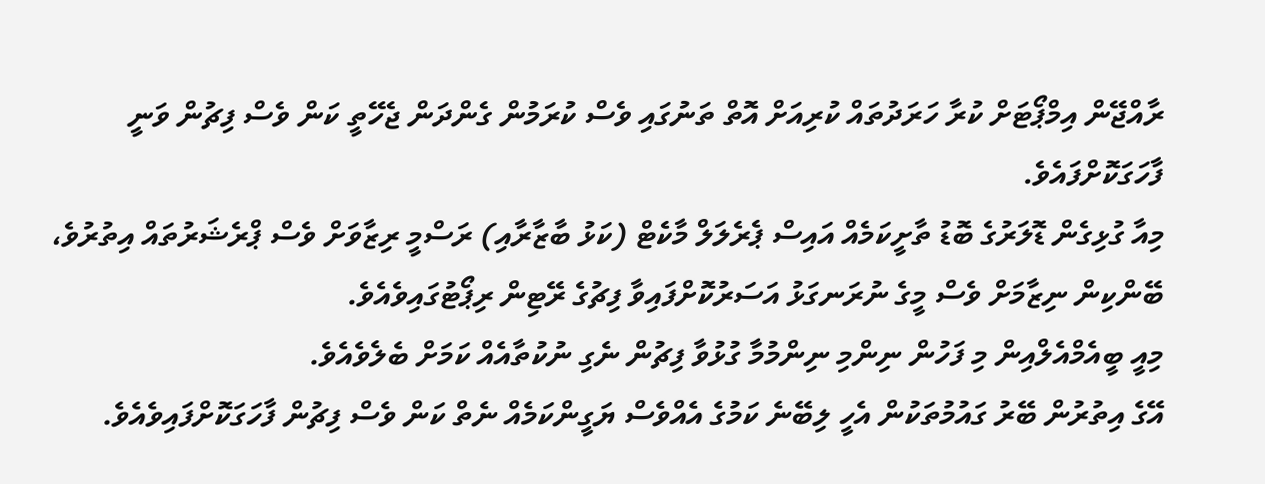ރާއްޖޭން އިމްޕޯޓަށް ކުރާ ހަރަދުތައް ކުރިއަށް އޮތް ތަނުގައި ވެސް ކުރަމުން ގެންދަން ޖެހޭތީ ކަން ވެސް ފިޗުން ވަނީ ފާހަގަކޮށްފައެވެ.
މިއާ ގުޅިގެން ޑޮލަރުގެ ބޮޑު ތާށީކަމެއް އައިސް ޕެރެލަލް މާކެޓް (ކަޅު ބާޒާރާއި) ރަސްމީ ރިޒާވަށް ވެސް ޕްރެޝަރުތައް އިތުރުވެ، ބޭންކިން ނިޒާމަށް ވެސް މީގެ ނުރަނގަޅު އަސަރުކޮށްފައިވާ ފިޗުގެ ރޭޓިން ރިޕޯޓުގައިވެއެވެ.
މިއީ ބީއެމްއެލްއިން މި ފަހުން ނިންމި ނިންމުމާ ގުޅުވާ ފިޗުން ނެގި ނުކުތާއެއް ކަމަށް ބެލެވެއެވެ.
އޭގެ އިތުރުން ބޭރު ގައުމުތަކުން އެހީ ލިބޭނެ ކަމުގެ އެއްވެސް ޔަގީންކަމެއް ނެތް ކަން ވެސް ފިޗުން ފާހަގަކޮށްފައިވެއެވެ.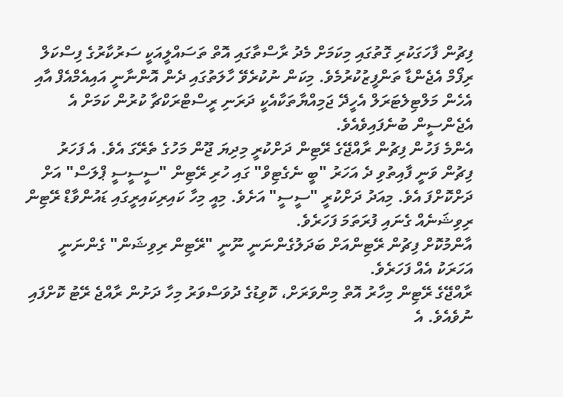ފިޗުން ފާހަގަކުރި ގޮތުގައި މިކަމަށް މެދު ރާސްތާގައި އޮތް ތަސައްލީއަކީ ސަރުކާރުގެ ފިސްކަލް ރިފޯމް އެޖެންޑާ ތަންފީޒުކުރުމެވެ. މިކަން ނުކުރެވޭ ހާލަތުގައި ދެން އޮންނާނީ އައިއެމްއެފް އާއި އެހެން މަލްޓިލެޓަރަލް އެހީދޭ ޖަމިއްޔާތަކާއެކީ ދަރަނި ރީސްޓްރަކްޗާ ކުރުން ކަމަށް އެ އެޖެންސީން ބުނެފައިވެއެވެ.
އެންމެ ފަހުން ފިޗުން ރާއްޖޭގެ ރޭޓިން ދަށްކުރީ މިދިޔަ ޖޫން މަހުގެ ތެރޭގަ އެވެ. އެ ފަހަރު ފިޗުން ވަނީ ފާއިތުވި ދެ އަހަރު "ބީ ނެގެޓިވް" ގައި ހުރި ރޭޓިން "ސީސީސީ ޕްލަސް" އަށް ދަށްކޮށްފަ އެވެ. މިއަދު ދަށްކުރީ "ސީސީ" އަށެވެ. މިއީ މިހާ ކައިރިކައިރީގައި ޑައުންވާޑް ރޭޓިން ރިވިޝަނެއް ގެނައި ފުރަތަމަ ފަހަރެވެ.
އާންމުކޮށް ފިޗުން ރޭޓިންއަށް ބަދަލުގެންނަނީ ނޫނީ "ރޭޓިން ރިވިޝަން" ގެންނަނީ އަހަރަކު އެއް ފަހަރެވެ.
ރާއްޖޭގެ ރޭޓިން މިހާރު އޮތް މިންވަރަށް، ކޮވިޑުގެ ދުވަސްވަރު މިހާ ދަށުން ރާއްޖެ ރޭޓު ކޮށްފައި ނުވެއެވެ. އެ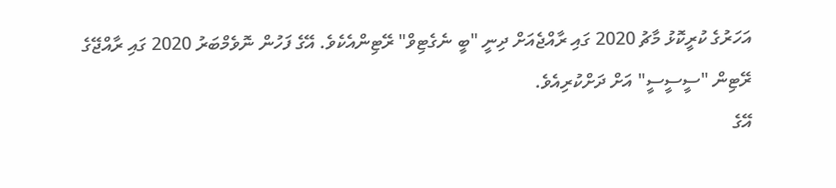އަހަރުގެ ކުރީކޮޅު މާޗު 2020 ގައި ރާއްޖެއަށް ދިނީ "ބީ ނެގެޓިވް" ރޭޓިންއެކެވެ. އޭގެ ފަހުން ނޮވެމްބަރު 2020 ގައި ރާއްޖޭގެ ރޭޓިން "ސީސީސީ" އަށް ދަށްކުރިއެވެ.
އޭގެ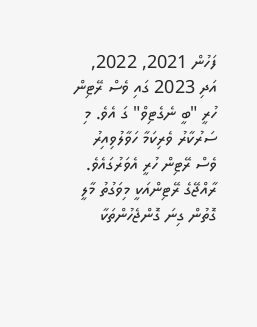ފަހުން 2021, 2022, އަދި 2023 ގައި ވެސް ރޭޓިން ހުރީ "ބީ ނެގެޓިވް" ގަ އެވެ. މި ސަރުކާރު ވެރިކަމާ ހަވާލުވިއިރު ވެސް ރޭޓިން ހުރީ އެވަރުގައެވެ.
ރާއްޖޭގެ ރޭޓިންއަކީ މިވަގުތު މާލީ ގޮތުން ގިނަ ގޮންޖެހުންތަކާ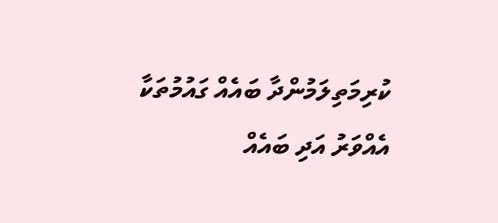ކުރިމަތިލަމުންދާ ބައެއް ގައުމުތަކާ އެއްވަރު އަދި ބައެއް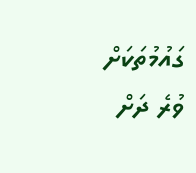ގައުމުތަކަށް ވުރެ ދަށް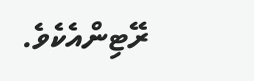ރޭޓިންއެކެވެ.